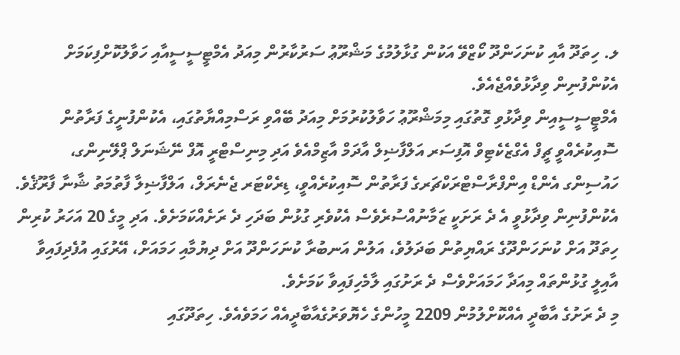ލ. ހިތަދޫ އާއި ކުނަހަންދޫ ކޯޒްވޭ އަކުން ގުޅާލުމުގެ މަޝްރޫޢު ސަރުކާރުން މިއަދު އެމްޓީސީސީއާއި ހަވާލުކޮށްފިކަމަށް އެކުންފުނިން ވިދާޅުވެއްޖެއެވެ.
އެމްޓީސީސީއިން ވިދާޅުވި ގޮތުގައި މިމަޝްރޫޢު ހަވާލުކުރުމަށް މިއަދު ބޭއްވި ރަސްމިއްޔާތުގައި، އެކުންފުނީގެ ފަރާތުން ސޮއިކުރެއްވީ ޗީފް އެގްޒެކެޓިވް އޮފިސަރ އަލްފާޟިލް އާދަމް އާޒިމްއެވެ އަދި މިނިސްޓްރީ އޮފް ނޭޝަނަލް ޕްލޭނިންގ، ހައުސިންގ އެންޑް އިންފްރާސްޓްރަކްޗަރގެ ފަރާތުން ސޮއިކުރެއްވީ، ޑިރެކްޓަރ ޖެނެރަލް، އަލްފާޟިލާ ފާތުމަތު ޝާނާ ފާރޫޤެވެ.
އެކުންފުނިން ވިދާޅުވީ އެ ދެ ރަށަކީ ޒަމާނުއްސުރެވެސް އެކުވެރި ގުޅުން ބަދަހި ދެ ރަށެއްކަމަށެވެ. އަދި މީގެ 20 އަހަރު ކުރިން ހިތަދޫ އަށް ކުނަހަންދޫގެ ރައްޔިތުން ބަދަލުވެ، އަލުން އަނބުރާ ކުނަހަންދޫ އަށް ދިޔުމާއި ހަމައަށް، އޭރުގައި އުފެދިފައިވާ އާއިލީ ގުޅުންތައް މިއަދާ ހަމައަށްވެސް ދެ ރަށުގައި ލާމެހިފައިވާ ކަމަށެވެ.
މި ދެ ރަށުގެ އާބާދީ އެއްކޮށްލުމުން 2209 މީހުންގެ ހެޔޮވަރުގެއާބާދީއެއް ހަމަވެއެވެ. ހިތަދޫގައި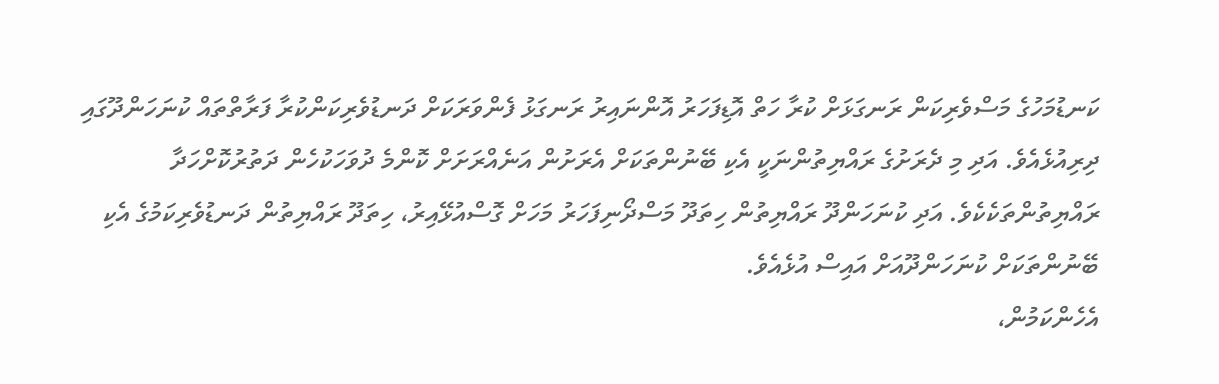ކަނޑުމަހުގެ މަސްވެރިކަން ރަނގަޅަށް ކުރާ ހަތް އޮޑިފަހަރު އޮންނައިރު ރަނގަޅު ފެންވަރަކަށް ދަނޑުވެރިކަންކުރާ ފަރާތްތައް ކުނަހަންދޫގައި ދިރިއުޅެއެވެ. އަދި މި ދެރަށުގެ ރައްޔިތުންނަކީ އެކި ބޭނުންތަކަށް އެރަށުން އަނެއްރަށަށް ކޮންމެ ދުވަހަކުހެން ދަތުރުކޮށްހަދާ ރައްޔިތުންތަކެކެވެ. އަދި ކުނަހަންދޫ ރައްޔިތުން ހިތަދޫ މަސްދޯނިފަހަރު މަހަށް ގޮސްއުޅޭއިރު، ހިތަދޫ ރައްޔިތުން ދަނޑުވެރިކަމުގެ އެކި ބޭނުންތަކަށް ކުނަހަންދޫއަށް އައިސް އުޅެއެވެ.
އެހެންކަމުން،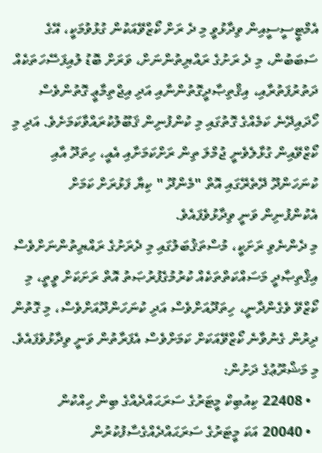އެމްޓީސީސީއިން ވިދާޅުވީ މި ދެ ރަށް ކޯޒްވޭއަކުން ގުޅުވުމަކީ، އޭގެ ސަބަބުން، މި ދެ ރަށުގެ ރައްޔިތުންނަށް، ވަރަށް ބޮޑު ލުއިފަސޭހަތަކެއް ދަތުރުފަތުރާއި، އިޤްތިޞާދީގޮތުންނާއި އަދި އިޖްތިމާޢީ ގޮތުންވެސް ހޯދައިދޭނެ ކަމެއްގެ ގޮތުގައި މި ކުންފުނިން ޤަބޫލުކުރައްވާކަމަށެވެ. އަދި މި ކޯޒްވޭއިން ގުޅާލެވެނީ ޖުމްލަ ތިން ރަށްކަމަށާއި އެއީ، ހިތަދޫ އާއި ކުނަހަންދޫ ދޭތެރޭގައި އޮތް "މެންދޫ " ކިޔާ ފަޅުރަށް ކަމަށް އެކުންފުނިން ވަނީ ވިދާޅުވެފައެވެ.
މި ދެންނެވި ރަށަކީ، މުސްތަޤުބަލުގައި މި ދެރަށުގެ ރައްޔިތުންނަށްވެސް އިޤްތިޞާދީ މަސައްކަތްތަކެއް ކުރުމުގެފުރުޞަތު އޮތް ރަށަކަށް ވީތީ، މި ކޯޒްވޭ ވެގެންދާނީ، ހިތަދޫއަށްވެސް އަދި ކުނަހަންދޫއަށްވެސް، މި ގޮތުން ދިރުން ގެނުވާނެ ކޯޒްވޭއަކަށް ކަމަށްވެސް އެފަރާތުން ވަނީ ވިދާޅުވެފައެވެ.
މި މަޝްރޫޢުގެ ދަށުން:
  • 22408 ކިއުބިކް މީޓަރުގެ ސަރަޙައްދެއްގެ ބިން ހިއްކުން
  • 20040 އަކަ މީޓަރުގެ ސަރަޙައްދެއްގެސާފުކުރުން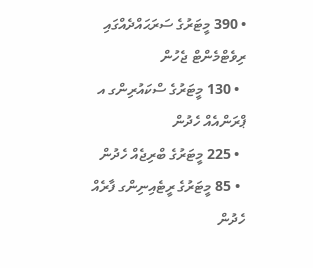• 390 މީޓަރުގެ ސަރަޙައްދެއްގައި ރިވެޓްމެންޓް ޖެހުން
  • 130 މީޓަރުގެ ސްކައުރިންގ އ ޕްރަންއެއް ހެދުން
  • 225 މީޓަރުގެ ބްރިޖެއް ހެދުން
  • 85 މީޓަރުގެ ރީޓެއިނިންގ ފާރެއް ހެދުން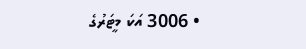• 3006 އަކަ މީޓަރުގެ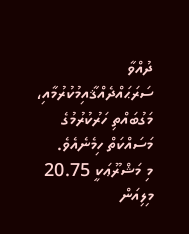ދުއްވާ ސަރަޙައްދެއްޤާއިމުކުރުމާއި، މަގުބައްތި ހަރުކުރުމުގެ މަސައްކަތް ހިމެނެއެވެ.
މި މަޝްރޫޢަކީ 20.75 މިލިއަން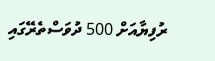ރުފިޔާއަށް 500 ދުވަސްތެރޭގައި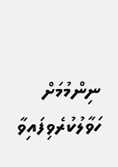ނިންމުމަށް ހަވާލުކުރެވިފައިވާ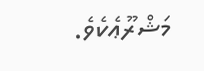މަޝްރޫޢެކެވެ.